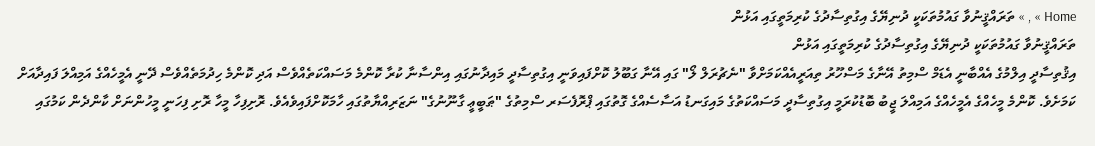Home » , » ތަރައްޤީނުވާ ގައުމުތަކަކީ ދުނިޔޭގެ އިގުތިސާދުގެ ކުރިމަތީގައި އަޅުން
ތަރައްޤީނުވާ ގައުމުތަކަކީ ދުނިޔޭގެ އިގުތިސާދުގެ ކުރިމަތީގައި އަޅުން
އިޤުތިސާދީ އިލްމުގެ އެއްބާނީ އެޑަމް ސްމިތު އޭނާގެ މަސްހޫރު ތިއަރީއެއްކަމަށްވާ "ނެޗުރަލް ލޯ" ގައި އޭނާ ގަބޫލު ކޮށްފައިވަނީ އިގުތިސާދީ މައިދާނުގައި އިންސާނާ ކުރާ ކޮންމެ މަސައްކަތެއްވެސް އަދި ކޮންމެ ހިދުމަތެއްވެސް ދޭނީ އެމީހެއްގެ އަމިއްލަ ފައިދާއަށް ކަމަށެވެ. ކޮންމެ މީހެއްގެ އެމީހެއްގެ އަމިއްލަ ޖީބު ބޮޑުކުރަމީ އިގުތިސާދީ މަސައްކަތުގެ މައިގަނޑު އަސާސެއްގެ ގޮތުގައި ޕްރޮފެސަރ ސްމިތުގެ "ޠަބީޢީ ގާނޫނުގެ" ނަޒަރިއްޔާތުގައި ހާމަކޮށްފައިވެއެވެ. ރޮށިފިހާ މީހާ ރޮށި ފިހަނީ މީހުންނަށް ކާންދެން ކަމުގައި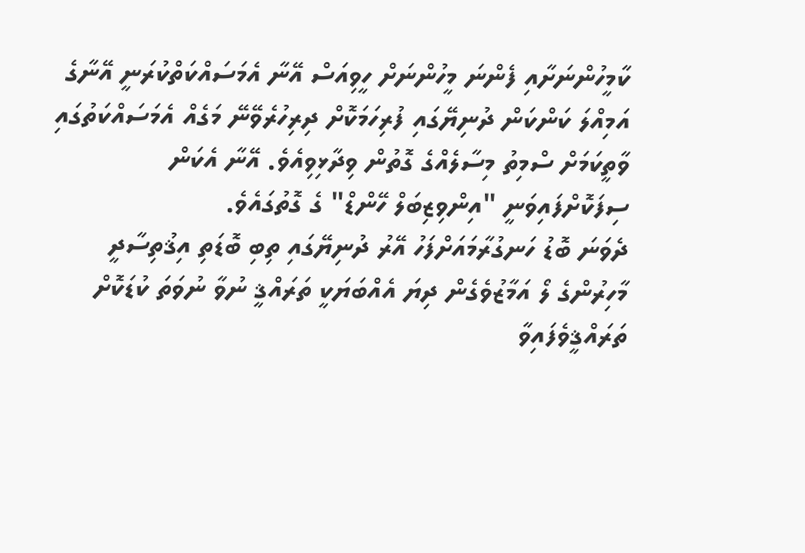ކާމީހުންނަށާއި ފެންނަ މީހުންނަށް ހީވިއަސް އޭނާ އެމަސައްކަތްކުރަނީ އޭނާގެ އަމިއްލަ ކަންކަން ދުނިޔޭގައި ފުރިހަމަކޮށް ދިރިހުރެވޭނޭ މަގެއް އެމަސައްކަތުގައި ވާތީކަމަށް ސްމިތު މިސާލެއްގެ ގޮތުން ވިދާޅިވިއެވެ. އޭނާ އެކަން ސިފަކޮށްފައިވަނީ "އިންވިޒިބަލް ހޭންޑް" ގެ ގޮތުގައެވެ.
ދެވަނަ ބޮޑު ހަނގުރާމައަށްފަހު އޭރު ދުނިޔޭގައި ތިބި ބޮޑަތި އިޤުތިސާދީ މާހިރުންގެ ލޯ އަމާޒުވެގެން ދިޔަ އެއްބަޔަކީ ތަރައްޤީ ނުވާ ނުވަތަ ކުޑަކޮށް ތަރައްޤީވެފައިވާ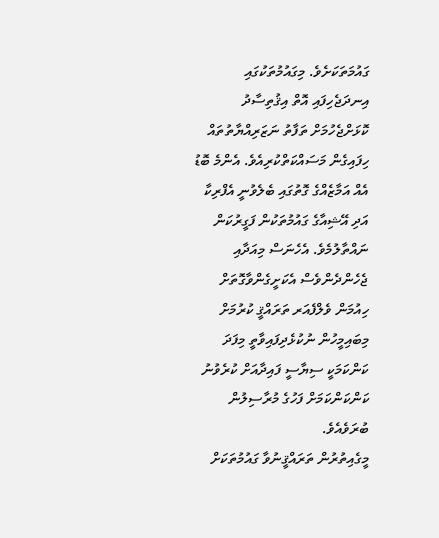ގައުމަތަކަށެވެ. މިގައުމުތަކުގައި އިނދަޖެހިފައި އޮތް އިޤުތިސާދު ކޮޅަށްޖެހުމަށް ތަފާތު ނަޒަރިއްޔާތުތައް ހިފައިގެން މަސައްކަތްކުރިއެވެ. އެންމެ ބޮޑު އެއް އަމާޒެއްގެ ގޮތުގައި ބެލެވުނީ އެފްރިކާ އަދި އޭޝިއާގެ ގައުމުތަކުން ފަގީރުކަން ނައްތާލުމެވެ. އެހެނަސް މިއަދާއި ޖެހެންދެންވެސް އެކަށީގެންވާގޮތަށް ހިއުމަން ވެލްފެއަރ ތަރައްޤީ ކުރުމަށް މިބައިމީހުން ނުކުޅެދިފައިވާތީ މިފަދަ ކަންކަމަކީ ސިޔާސީ ފައިދާއަށް ކުރެވުނު ކަންކަންކަމަށް ފަހުގެ މުރާސިލުން ބުރަވެއެވެ.
މީގެއިތުރުން ތަރައްޤީނުވާ ގައުމުތަކަށް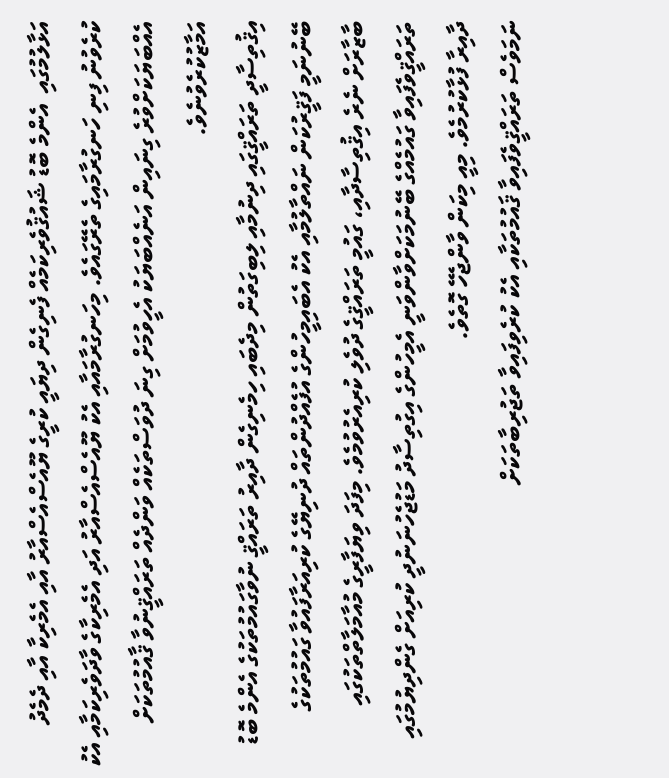އަޅާލުމުގައި  އެންމެ ބޮޑު ޝައުޤުވެރިކަމެއް ފެނިގެން ދިޔައީ ކުރީގެ ޔޫއެސްއެސްއާރު އާއި އެމެރިކާ އާއި ދެމެދު ކުރެވުނު ފިނި ހަނގުރާމައިގެ ތެރޭގައެވެ. މިހަނގުރާމައާއި އެކު ޔޫއެސްއެސްއާރު އަދި އެމެރިކާގެ ވާދަވެރިކަމާއި އެކު އެއްބަޔަކަށްވުރެ ގިނައިން އަނެއްބަޔަކު އެހީވުމަށް ގިނަ ދުވަސްތަކެއް ވަންދެއް ތަރައްޤީނުވާ ޤާއުމުތަކަށް އަމާޒުކުރެވުނެވެ.
އިޤުތިސާދީ ތަރައްޤީގައި ދިނުމާއި ލިބިގަތުން މިދެބައި ހިމެނިގެން ދާއިރު ތަރައްޤީ ނުވާގައުމުތަކުގެ އެންމެ ބޮޑު ބޭނުނަމީ ފަޤީރުކަން ނައްތާލުމާއި އެކު އެބައިމީހުންގެ އުފެއްދުންތައް ދުނިޔޭގެ ކުރިއަރާފައުވާ ގައުމުތަކުގެ ބާޒާރަށް ނެރެ އިޤުތިސާދާއި، ގައުމީ ތަރައްޤީގެ ދުވެލި ކުރިއެރުވުމެވެ. މިފަދަ ވިޔަފާރީގެ މުއާމަލާތްތަކުގައި ތަރައްޤީވެފައިވާ ގައުމެއްގެ ބޭނުމަކަށްވާންވަނީ އެމީހުންގެ އިގުތިސާދު މަޑުޖެހުނަނުދީ ކުރިއަށް ގެންދިޔުމުގައި ދާއިރާ ފުޅާކުރުމެވެ. މިއީ މިކަން ވާންޖެހޭ ގޮތެވެ.
ނަމަވެސް ތަރައްޤީވެފައިވާ ޤައުމުތަކާއި އެކު ކުރެވިފައިވާ ތަޖުރިބާތަކަށް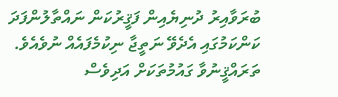ބުރަވާއިރު ދުނިޔެއިން ފަޤީރުކަން ނައްތާލުންފަދަ ކަންކަމުގައި އެދެވޭ ނަތީޖާ ނިކުމެފައެއް ނުވެއެވެ. ތަރައްޤީނުވާ ގައުމުތަކަށް އަދިވެސް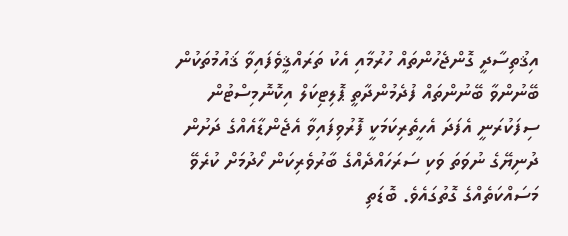އިޤުތިސާދީ ގޮންޖެހުންތައް ހުރުމާއި އެކު ތަރައްޤީވެފައިވާ ޤައުމުތަކުން ބޭނުންވާ ބޭނުންތައް ފުދެމުންދާތީ ޕޮލިޓިކަލް އިކޮނޮމިސްޓުން ސިފަކުރަނީ އެފަދަ އެހީތެރިކަމަކީ ފޮރުވިފައިވާ އެޖެންޑާއެއްގެ ދަށުން ދުނިޔޭގެ ނުވަތަ ވަކި ސަރަހައްދެއްގެ ބާރުވެރިކަން ހޯދުމަށް ކުރެވޭ މަސައްކަތެއްގެ ގޮތުގައެވެ. ބޮޑަތި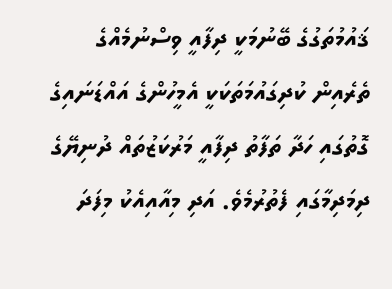ޤައުމުތަގުގެ ބޭނުމަކީ ދިފާއީ ވިސްނުމެއްގެ ތެރެއިން ކުދިގައުމަތަކަކީ އެމީހުންގެ އައްޑަނައިގެ ގޮތުގައި ހަދާ ތަފާތު ދިފާއީ މަރުކަޒުތައް ދުނިޔޭގެ ދިމަދިމާގައި ފެތުރުމެވެ. އަދި މިއާއިއެކު މިފަދަ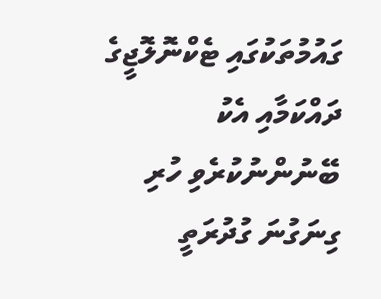ގައުމުތަކުގައި ޓެކްނޮލޮޖީގެ ދައްކަމާއި އެކު ބޭނުންނުކުރެވި ހުރި ގިނަގުނަ ގުދުރަތީ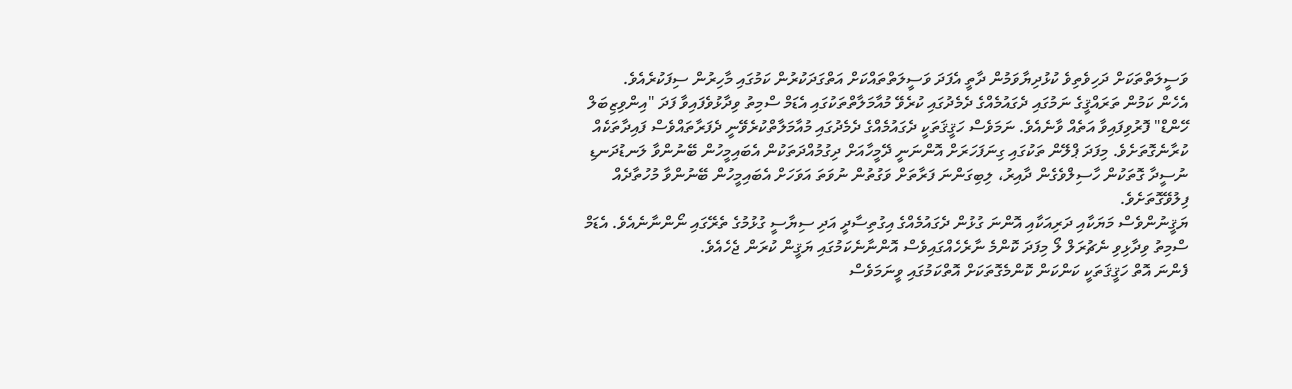ވަސީލަތްތަކަށް ދަހިވެތިވެ ކުޅުދިޔާވަމުން ދާތީ އެފަދަ ވަސީލަތްތައްކަށް އަތްގަދަކުރުން ކަމުގައި މާހިރުން ސިފަކުރެއެވެ.
އެހެން ކަމުން ތަރައްޤީގެ ނަމުގައި ދެގައުމެއްގެ ދެމެދުގައި ކުރެވޭ މުއާމަލާތްތަކުގައި އެޑަމް ސްމިތު ވިދާޅުވެފައިވާ ފަދަ "އިންވިޒިބަލް ހޭންޑް" ފޮރުވިފައިވާ އަތެއް ވާނެއެވެ. ނަމަވެސް ހަޤީޤަތަކީ ދެގައުމެއްގެ ދެމެދުގައި މުއާމަލާތްކުރެވޭނީ ދެފަރާތައްވެސް ފައިދާތަކެއް ކުރާނެގޮތަށެވެ. މިފަދަ ޕްލޭން ތަކުގައި ގިނަފަހަރަށް އޮންނަނީ ދޭމީހާއަށް ދިގުމުއްދަތަކުން އެބައިމީހުން ބޭނުންވާ ލަނޑުދަނޑި ނުސީދާ ގޮތަކުން ހާސިލްވެގެން ދާއިރު، ލިބިގަންނަ ފަރާތަށް ވަގުތުން ނުވަތަ އަވަހަށް އެބައިމީހުން ބޭނުންވާ މުހުތާދެއް ފިލުވޭގޮތަށެވެ.
ޔަޤީނުންވެސް މަޔަކާއި ދަރިއަކާއި އޮންނަ ގުޅުން ދެގައުމެއްގެ އިގުތިސާދީ އަދި ސިޔާސީ ގުޅުމުގެ ތެރޭގައި ނޯންނާނެއެވެ. އެޑަމް ސްމިތު ވިދާޅިވި ނެޗުރަލް ލޯ މިފަދަ ކޮންމެ ނާރެހެއްގައިވެސް އޮންނާނެކަމުގައި ޔަޤީން ކުރަން ޖެހެއެވެ.
ފެންނަ އޮތް ހަޤީޤަތަކީ ކަންކަން ކޮންމެގޮތަކަށް އޮތްކަމުގައި ވީނަމަވެސް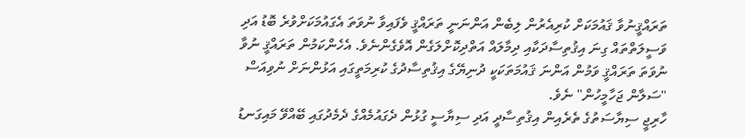ތަރައްޤީނުވާ ޤައުމަކަށް ކުރިއެރުން ލިބެން އަންނަނީ ތަރައްޤީ ވެފައިވާ ނުވަތަ އެގައުމަކަށްވުރެ ބޮޑު އަދި ވަސީލަތްތައް ގިނަ އިޤުތިސާދަކާއި ދިމާލައް އަތްދިކޮށްލަގެން އޮވެގެންނެވެ. އެހެންކަމުން ތަރައްޤީ ނުވާ ނުވަތަ ތަރައްޤީ ވަމުން އަންނަ ޤައުމަތަކަކީ ދުނިޔޭގެ އިޤުތިސާދުގެ ކުރިމަތީގައި އަޅުންނަށް ނުވިއަސް "ސަލާން ޖަހާމީހުން" ނެވެ.
ހާރިޖީ ސިޔާސަތުގެ ތެރެއިން އިޤުތިސާދީ އަދި ސިޔާސީ ގުޅުން ދެގައުމެއްގެ ދެމެދުގައި ބޭއްވޭ މައިގަނޑު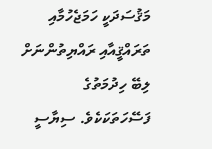މަޤުސަދަކީ ހަމަޖެހުމާއި ތަރައްޤީއާއި ރައްޔިތުންނަށް ލިބޭ ހިދުމަތުގެ ފަސޭހަތަކަކެވެ. ސިޔާސީ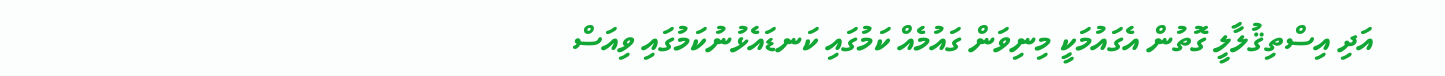އަދި އިސްތިޤުލާލީ ގޮތުން އެގައުމަކީ މިނިވަން ގައުމެއް ކަމުގައި ކަނޑައެޅުނުކަމުގައި ވިއަސް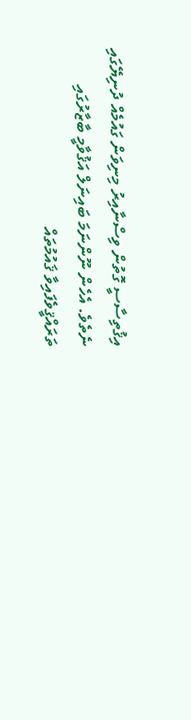އިޤުތިސާސީ ގޮތުން ވިސްނާއިރު މިނިވަން ގައުމެއް ދުނިޔޭގައި ނެތެވެ. އެހެން ނޫންނަމަ ބައިނަލް އަޤުވާމީ ބާޒާރުގައި ތަރައްޤީވެފައިވާ ޤައުމުތައް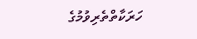ހަރަކާތްތެރިވުމުގެ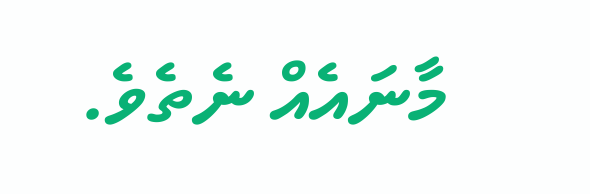މާނައެއް ނެތެވެ.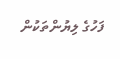ފަހުގެ ލިޔުންތަކުން